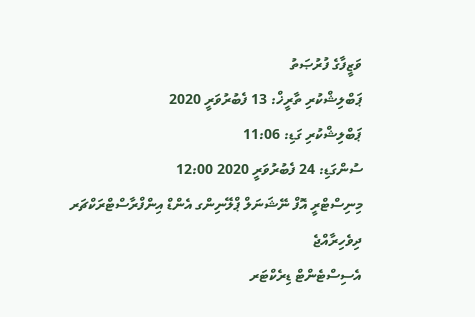ވަޒީފާގެ ފުރުޞަތު
ޕަބްލިޝްކުރި ތާރީޚް: 13 ފެބުރުވަރީ 2020
ޕަބްލިޝްކުރި ގަޑި: 11:06
ސުންގަޑި: 24 ފެބުރުވަރީ 2020 12:00
މިނިސްޓްރީ އޮފް ނޭޝަނަލް ޕްލޭނިންގ އެންޑް އިންފްރާސްޓްރަކްޗަރ
ދިވެހިރާއްޖެ
އެސިސްޓެންޓް ޑިރެކްޓަރ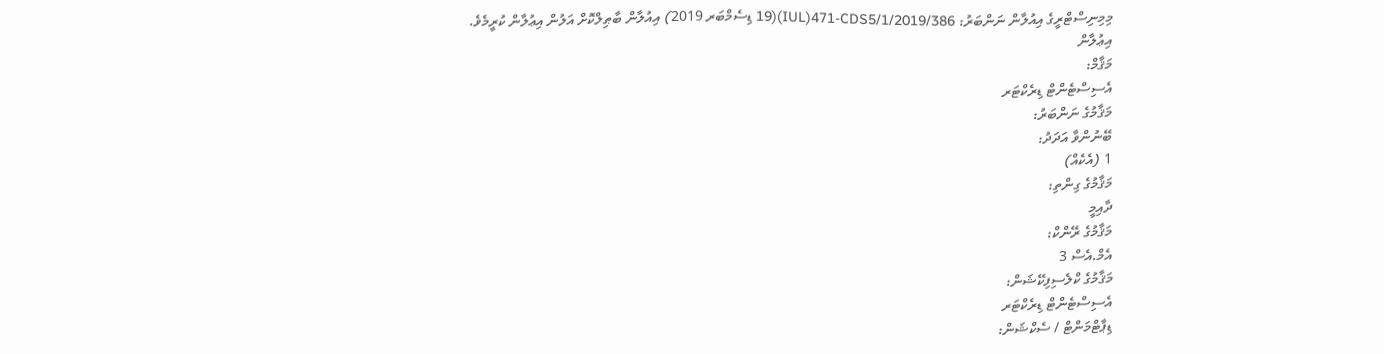މިމިނިސްޓްރީގެ އިއުލާން ނަންބަރު: IUL)471-CDS5/1/2019/386)(19 ޑިސެމްބަރ 2019) އިއުލާން ބާޠިލްކޮށް އަލުން އިޢުލާން ކުރީމެވެ.
އިޢުލާން
މަޤާމް:
އެސިސްޓެންޓް ޑިރެކްޓަރ
މަޤާމުގެ ނަންބަރު:
ބޭނުންވާ އަދަދު:
1 (އެކެއް)
މަޤާމުގެ ގިންތި:
ދާއިމީ
މަޤާމުގެ ރޭންކް:
އެމް.އެސް 3
މަޤާމުގެ ކްލެސިފިކޭޝަން:
އެސިސްޓެންޓް ޑިރެކްޓަރ
ޑިޕާޓްމަންޓް / ސެކްޝަން: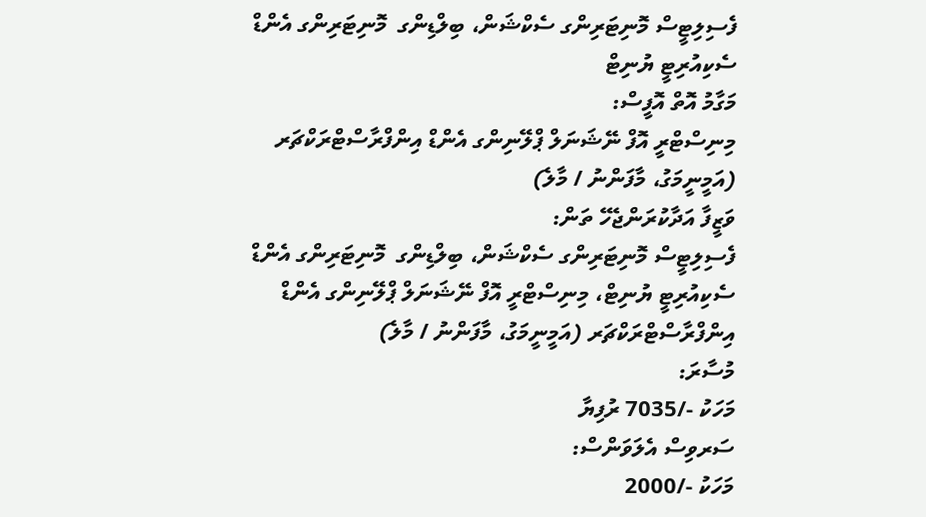ފެސިލިޓީސް މޮނިޓަރިންގ ސެކްޝަން، ބިލްޑިންގ  މޮނިޓަރިންގ އެންޑް ސެކިއުރިޓީ ޔުނިޓް
މަގާމު އޮތް އޮފީސް:
މިނިސްޓްރީ އޮފް ނޭޝަނަލް ޕްލޭނިންގ އެންޑް އިންފްރާސްޓްރަކްޗަރ (އަމީނީމަގު، މާފަންނު / މާލެ)
ވަޒީފާ އަދާކުރަންޖެހޭ ތަން:
ފެސިލިޓީސް މޮނިޓަރިންގ ސެކްޝަން، ބިލްޑިންގ  މޮނިޓަރިންގ އެންޑް ސެކިއުރިޓީ ޔުނިޓް، މިނިސްޓްރީ އޮފް ނޭޝަނަލް ޕްލޭނިންގ އެންޑް އިންފްރާސްޓްރަކްޗަރ (އަމީނީމަގު، މާފަންނު / މާލެ)
މުސާރަ:
މަހަކު -/7035 ރުފިޔާ
ސަރވިސް އެލަވަންސް:
މަހަކު -/2000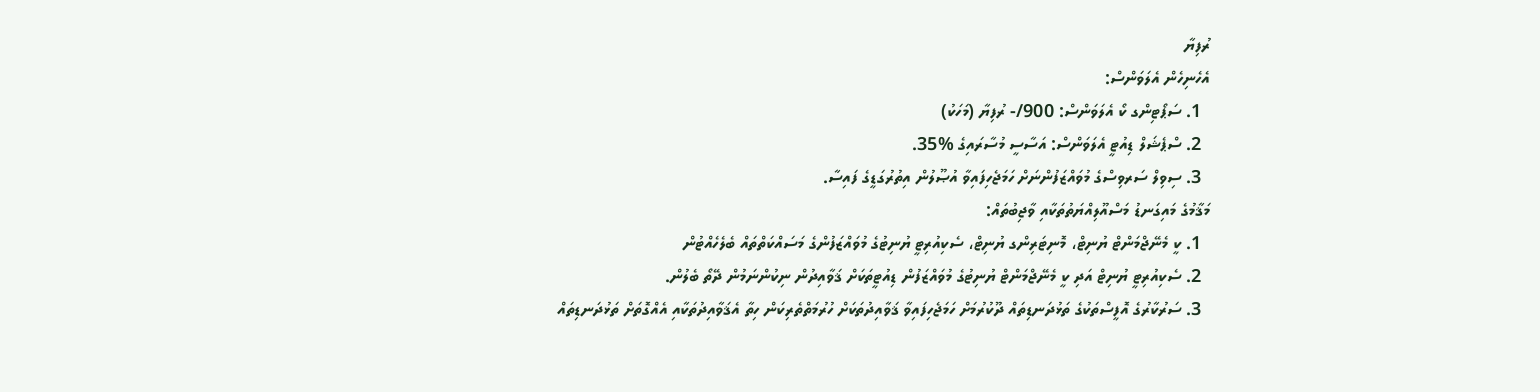ރުފިޔާ
އެހެނިހެން އެލަވަންސް:
  1. ސަޕޯޓިންގ ކޯ އެލަވަންސް: 900/- ރުފިޔާ (މަހަކު)
  2. ސްޕެޝަލް ޑިއުޓީ އެލަވަންސް: އަސާސީ މުސާރައިގެ %35.
  3. ސިވިލް ސަރވިސްގެ މުވައްޒަފުންނަށް ހަމަޖެހިފައިވާ އުޞޫލުން އިތުރުގަޑީގެ ފައިސާ.
މަޤާމުގެ މައިގަނޑު މަސްއޫލިއްޔަތުތަކާއި ވާޖިބުތައް:
  1. ކީ މެނޭޖްމަންޓް ޔުނިޓް، މޮނިޓަރިންގ ޔުނިޓް، ސެކިއުރިޓީ ޔުނިޓުގެ މުވައްޒަފުންގެ މަސައްކަތްތައް ބެލެހެއްޓުން
  2. ސެކިއުރިޓީ ޔުނިޓް އަދި ކީ މެނޭޖްމަންޓް ޔުނިޓުގެ މުވައްޒަފުން ޑިއުޓީތަކަށް ޤަވާއިދުން ނިކުންނަމުން ދޭތޯ ބެލުން.
  3. ސަރުކާރުގެ އޮފީސްތަކުގެ ތަޅުދަނޑިތައް ދޫކުރުމަށް ހަމަޖެހިފައިވާ ޤަވާއިދުތަކަށް ހުރުމަތްތެރިކަން ހިތާ އެޤަވާއިދުތަކާއި އެއްގޮތަށް ތަޅުދަނޑިތައް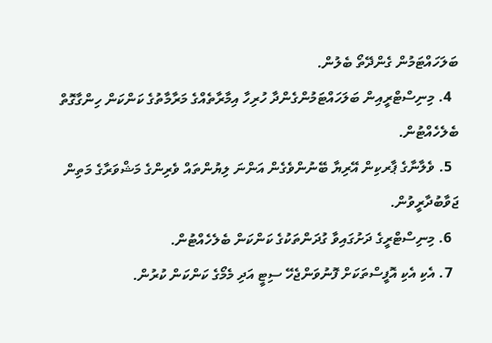ބަލަހައްޓަމުން ގެންދޭތޯ ބެލުން.
  4. މިނިސްޓްރީއިން ބަލަހައްޓަމުންގެންދާ ހުރިހާ އިމާރާތެއްގެ މަރާމާތުގެ ކަންކަން ހިންގާގޮތް ބެލެހެއްޓުން.
  5. ވެލާނާގެ ޕާރކިން އޭރިޔާ ބޭނުންވެގެން އަންނަ ލިޔުންތައް ވެރިންގެ މަޝްވަރާގެ މަތިން ޖަވާބުދާރީވުން.
  6. މިނިސްޓްރީގެ ދަށުގައިވާ ގުދަންތަކުގެ ކަންކަން ބެލެހެއްޓުން.
  7. އެކި އެކި އޮފީސްތަކަށް ފޮނުވަންޖެހޭ ސިޓީ އަދި މެމޯގެ ކަންކަން ކުރުން.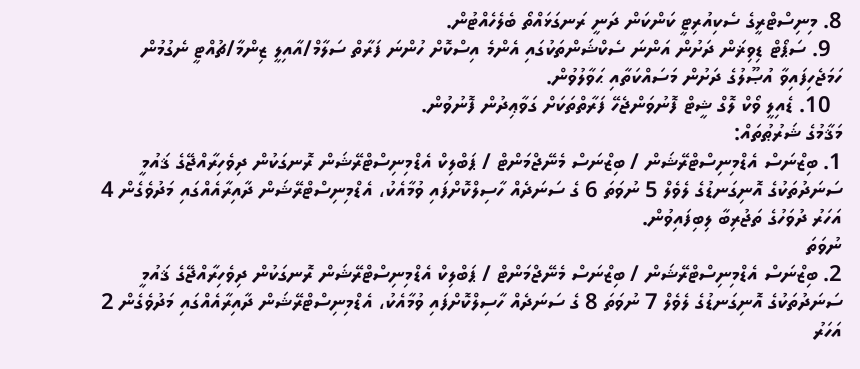8. މިނިސްޓްރީގެ ސެކިއުރިޓީ ކަންކަން ދަނީ ރަނގަޅައްތޯ ބެލެހެއްޓުން.
  9. ސަޕޯޓް ޑިވިޜަން ދަށުން އަންނަ ސެކްޝަންތަކުގައި އެންމެ އިސްކޮށް ހުންނަ ފަރާތް ސަލާމް/އާއިލީ ޒިންމާ/ޗުއްޓީ ނެގުމުން ހަމަޖެހިފައިވާ އުޞޫލުގެ ދަށުން މަސައްކަތާއި ޙަވާލުވުން.
  10. ޑެއިލީ ވޯކް ލޮގް ޝީޓް ފޮނުވަންޖެހޭ ފަރާތްތަކަށް ގަވާޢިދުން ފޮނުވުން.
މަޤާމުގެ ޝަރުޠުތައް:
1. ބިޒްނަސް އެޑްމިނިސްޓްރޭޝަން / ބިޒްނަސް މެނޭޖްމަންޓް / ޕަބްލިކް އެޑްމިނިސްޓްރޭޝަން ރޮނގަކުން ދިވެހިރާއްޖޭގެ ޤައުމީ ސަނަދުތަކުގެ އޮނިގަނޑުގެ ލެވެލް 5 ނުވަތަ 6 ގެ ސަނަދެއް ހާސިލްކޮށްފައި ވުމާއެކު، އެޑްމިނިސްޓްރޭޝަން ދާއިރާއެއްގައި މަދުވެގެން 4 އަހަރު ދުވަހުގެ ތަޖުރިބާ ލިބިފައިވުން.
ނުވަތަ
2. ބިޒްނަސް އެޑްމިނިސްޓްރޭޝަން / ބިޒްނަސް މެނޭޖްމަންޓް / ޕަބްލިކް އެޑްމިނިސްޓްރޭޝަން ރޮނގަކުން ދިވެހިރާއްޖޭގެ ޤައުމީ ސަނަދުތަކުގެ އޮނިގަނޑުގެ ލެވެލް 7 ނުވަތަ 8 ގެ ސަނަދެއް ހާސިލްކޮށްފައި ވުމާއެކު، އެޑްމިނިސްޓްރޭޝަން ދާއިރާއެއްގައި މަދުވެގެން 2 އަހަރު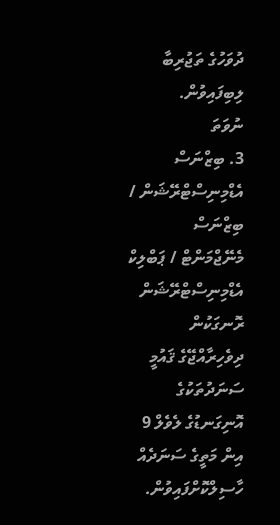ދުވަހުގެ ތަޖުރިބާ ލިބިފައިވުން.
ނުވަތަ
3. ބިޒްނަސް އެޑްމިނިސްޓްރޭޝަން / ބިޒްނަސް މެނޭޖްމަންޓް / ޕަބްލިކް އެޑްމިނިސްޓްރޭޝަން ރޮނގަކުން ދިވެހިރާއްޖޭގެ ޤައުމީ ސަނަދުތަކުގެ އޮނިގަނޑުގެ ލެވެލް 9 އިން މަތީގެ ސަނަދެއް ހާސިލްކޮށްފައިވުން.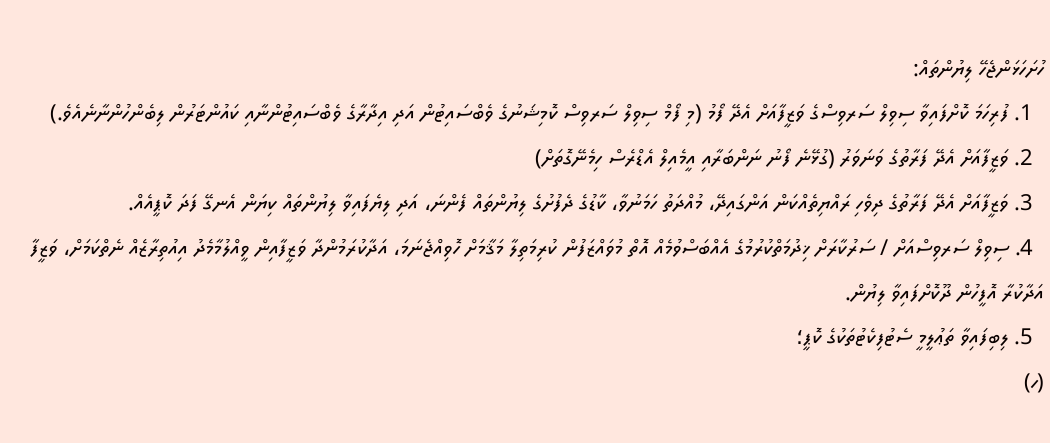ހުށަހަޅަންޖެހޭ ލިޔުންތައް:
  1. ފުރިހަމަ ކޮށްފައިވާ ސިވިލް ސަރވިސްގެ ވަޒީފާއަށް އެދޭ ފޯމު (މި ފޯމް ސިވިލް ސަރވިސް ކޮމިޝަނުގެ ވެބްސައިޓުން އަދި އިދާރާގެ ވެބްސައިޓުންނާއި ކައުންޓަރުން ލިބެންހުންނާނެއެވެ.)
  2. ވަޒީފާއަށް އެދޭ ފަރާތުގެ ވަނަވަރު (ގުޅޭނެ ފޯނު ނަންބަރާއި އީމެއިލް އެޑްރެސް ހިމެނޭގޮތަށް)
  3. ވަޒީފާއަށް އެދޭ ފަރާތުގެ ދިވެހި ރައްޔިތެއްކަން އަންގައިދޭ، މުއްދަތު ހަމަނުވާ، ކާޑުގެ ދެފުށުގެ ލިޔުންތައް ފެންނަ، އަދި ލިޔެފައިވާ ލިޔުންތައް ކިޔަން އެނގޭ ފަދަ ކޮޕީއެއް.
  4. ސިވިލް ސަރވިސްއަށް / ސަރުކާރަށް ޚިދުމަތްކުރުމުގެ އެއްބަސްވުމެއް އޮތް މުވައްޒަފުން ކުރިމަތިލާ މަޤާމަށް ހޮވިއްޖެނަމަ، އަދާކުރަމުންދާ ވަޒީފާއިން ވީއްލުމާމެދު އިއުތިރާޒެއް ނެތްކަމަށް، ވަޒީފާ އަދާކުރާ އޮފީހުން ދޫކޮށްފައިވާ ލިޔުން.
  5. ލިބިފައިވާ ތަޢުލީމީ ސެޓުފިކެޓުތަކުގެ ކޮޕީ؛
(ހ)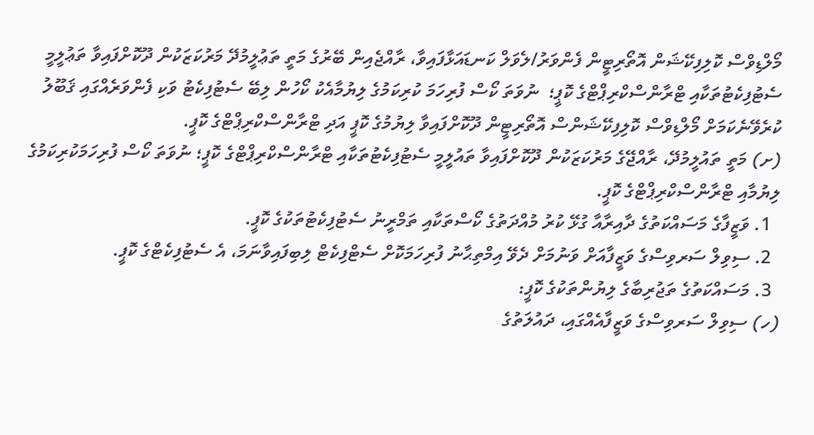މޯލްޑިވްސް ކޮލިފިކޭޝަން އޮތޯރިޓީން ފެންވަރު/ލެވަލް ކަނޑައަޅާފައިވާ، ރާއްޖެއިން ބޭރުގެ މަތީ ތަޢުލީމުދޭ މަރުކަޒަކުން ދޫކޮށްފައިވާ ތަޢުލީމީ ސެޓުފިކެޓުތަކާއި ޓްރާންސްކްރިޕްޓްގެ ކޮޕީ؛  ނުވަތަ ކޯސް ފުރިހަމަ ކުރިކަމުގެ ލިޔުމާއެކު ކޯހުން ލިބޭ ސެޓުފިކެޓު ވަކި ފެންވަރެއްގައި ޤަބޫލު ކުރެވޭނެކަމަށް މޯލްޑިވްސް ކޮލިފިކޭޝަންސް އޮތޯރިޓީން ދޫކޮށްފައިވާ ލިޔުމުގެ ކޮޕީ އަދި ޓްރާންސްކްރިޕްޓްގެ ކޮޕީ.
(ށ) މަތީ ތައުލީމުދޭ، ރާއްޖޭގެ މަރުކަޒަކުން ދޫކޮށްފައިވާ ތައުލީމީ ސެޓުފިކެޓުތަކާއި ޓްރާންސްކްރިޕްޓްގެ ކޮޕީ؛ ނުވަތަ ކޯސް ފުރިހަމަކުރިކަމުގެ ލިޔުމާއި ޓްރާންސްކްރިޕްޓްގެ ކޮޕީ.
  1. ވަޒީފާގެ މަސައްކަތުގެ ދާއިރާއާ ގުޅޭ ކުރު މުއްދަތުގެ ކޯސްތަކާއި ތަމްރީނު ސެޓުފިކެޓުތަކުގެ ކޮޕީ.
  2. ސިވިލް ސަރވިސްގެ ވަޒީފާއަށް ވަނުމަށް ދެވޭ އިމްތިޙާނު ފުރިހަމަކޮށް ސެޓްފިކެޓް ލިބިފައިވާނަމަ، އެ ސެޓުފިކެޓްގެ ކޮޕީ.
  3. މަސައްކަތުގެ ތަޖުރިބާގެ ލިޔުންތަކުގެ ކޮޕީ:
(ހ) ސިވިލް ސަރވިސްގެ ވަޒީފާއެއްގައި، ދައުލަތުގެ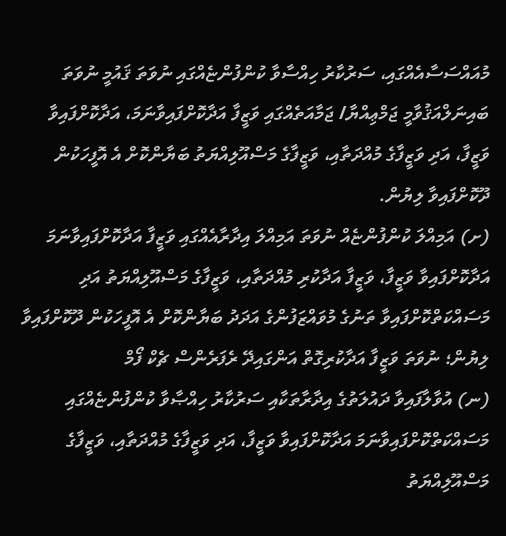މުއައްސަސާއެއްގައި، ސަރުކާރު ހިއްސާވާ ކުންފުންޏެއްގައި ނުވަތަ ޤައުމީ ނުވަތަ ބައިނަލްއަޤުވާމީ ޖަމްޢިއްޔާ/ ޖަމާއަތެއްގައި ވަޒީފާ އަދާކޮށްފައިވާނަމަ، އަދާކޮށްފައިވާ ވަޒީފާ، އަދި ވަޒީފާގެ މުއްދަތާއި، ވަޒީފާގެ މަސްއޫލިއްޔަތު ބަޔާންކޮށް އެ އޮފީހަކުން ދޫކޮށްފައިވާ ލިޔުން.
(ށ) އަމިއްލަ ކުންފުންޏެއް ނުވަތަ އަމިއްލަ އިދާރާއެއްގައި ވަޒީފާ އަދާކޮށްފައިވާނަމަ އަދާކޮށްފައިވާ ވަޒީފާ، ވަޒީފާ އަދާކުރި މުއްދަތާއި، ވަޒީފާގެ މަސްއޫލިއްޔަތު އަދި މަސައްކަތްކޮށްފައިވާ ތަނުގެ މުވައްޒަފުންގެ އަދަދު ބަޔާންކޮށް އެ އޮފީހަކުން ދޫކޮށްފައިވާ ލިޔުން؛ ނުވަތަ ވަޒީފާ އަދާކުރިގޮތް އަންގައިދޭ ރެފަރެންސް ޗެކް ފޯމް
(ނ) އުވާލާފައިވާ ދައުލަތުގެ އިދާރާތަކާއި ސަރުކާރު ހިއްޞާވާ ކުންފުންޏެއްގައި މަސައްކަތްކޮށްފައިވާނަމަ އަދާކޮށްފައިވާ ވަޒީފާ، އަދި ވަޒީފާގެ މުއްދަތާއި، ވަޒީފާގެ މަސްއޫލިއްޔަތު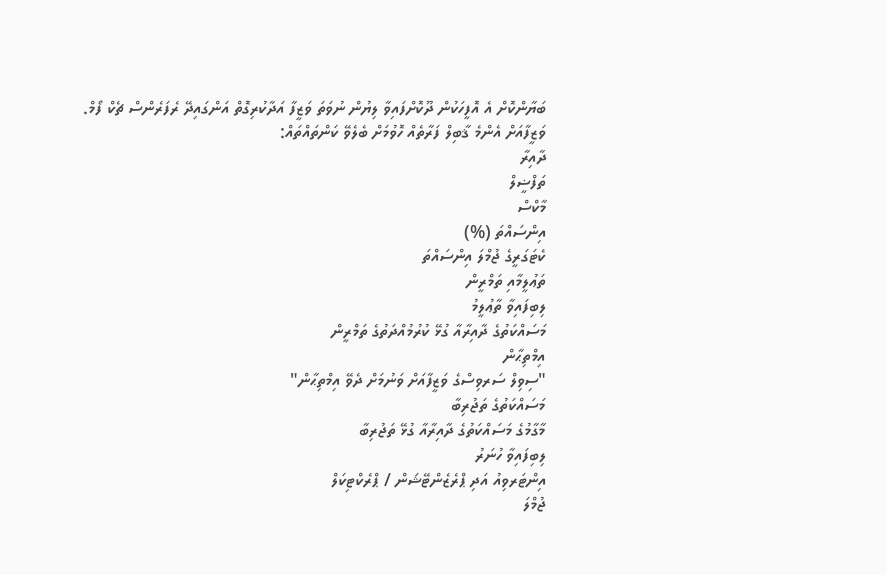ބަޔާންކޮށް އެ އޮފީހަކުން ދޫކޮށްފައިވާ ލިޔުން ނުވަތަ ވަޒީފާ އަދާކުރިގޮތް އަންގައިދޭ ރެފަރެންސް ޗެކް ފޯމް.
ވަޒީފާއަށް އެންމެ ޤާބިލް ފަރާތެއް ހޮވުމަށް ބެލެވޭ ކަންތައްތައް:
ދާއިރާ
ތަފްޟީލް
މާކްސް
އިންސައްތަ (%)
ކެޓަގަރީގެ ޖުމްލަ އިންސައްތަ
ތަޢުލީމާއި ތަމްރީން
ލިބިފައިވާ ތާޢުލީމު
މަސައްކަތުގެ ދާއިރާއާ ގުޅޭ ކުރުމުއްދަތުގެ ތަމްރީން
އިމްތިޙާން
"ސިވިލް ސަރވިސްގެ ވަޒީފާއަށް ވަނުމަށް ދެވޭ އިމްތިޙާން"
މަސައްކަތުގެ ތަޖުރިބާ
މާގާމުގެ މަސައްކަތުގެ ދާއިރާއާ ގުޅޭ ތަޖުރިބާ
ލިބިފައިވާ ހުނަރު
އިންޓަރވިއު އަދި ޕްރެޒެންޓޭޝަން / ޕްރެކްޓިކަލް
ޖުމްލަ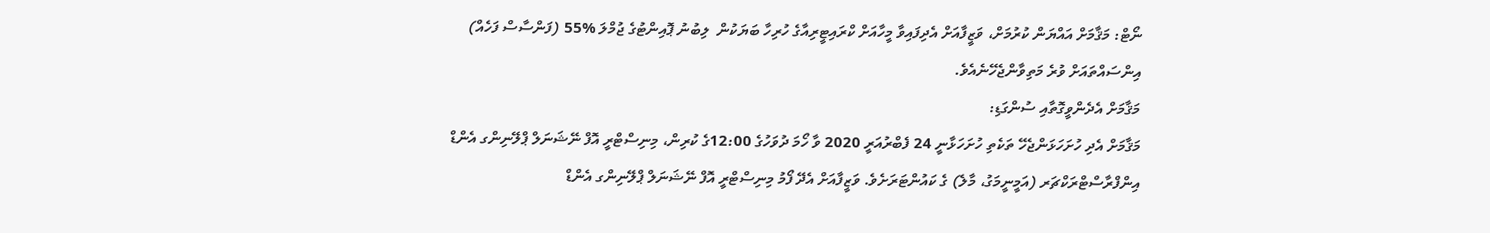ނޯޓް: މަޤާމަށް އައްޔަން ކުރުމަށް، ވަޒީފާއަށް އެދިފައިވާ މީހާއަށް ކްރައިޓީރިއާގެ ހުރިހާ ބަޔަކުން  ލިބުނު ޕޮއިންޓުގެ ޖުމްލަ %55 (ފަންސާސް ފަހެއް) އިންސައްތައަށް ވުރެ މަތިވާންޖެހޭނެއެވެ.
މަޤާމަށް އެދެންވީގޮތާއި ސުންގަޑި:
މަޤާމަށް އެދި ހުށަހަޅަންޖެހޭ ތަކެތި ހުށަހަޅާނީ 24 ފެބްރުއަރީ 2020 ވާ ހޯމަ ދުވަހުގެ 12:00ގެ ކުރިން، މިނިސްޓްރީ އޮފް ނޭޝަނަލް ޕްލޭނިންގ އެންޑް އިންފްރާސްޓްރަކްޗަރ (އަމީނީމަގު، މާލެ) ގެ ކައުންޓަރަށެވެ. ވަޒީފާއަށް އެދޭ ފޯމު މިނިސްޓްރީ އޮފް ނޭޝަނަލް ޕްލޭނިންގ އެންޑް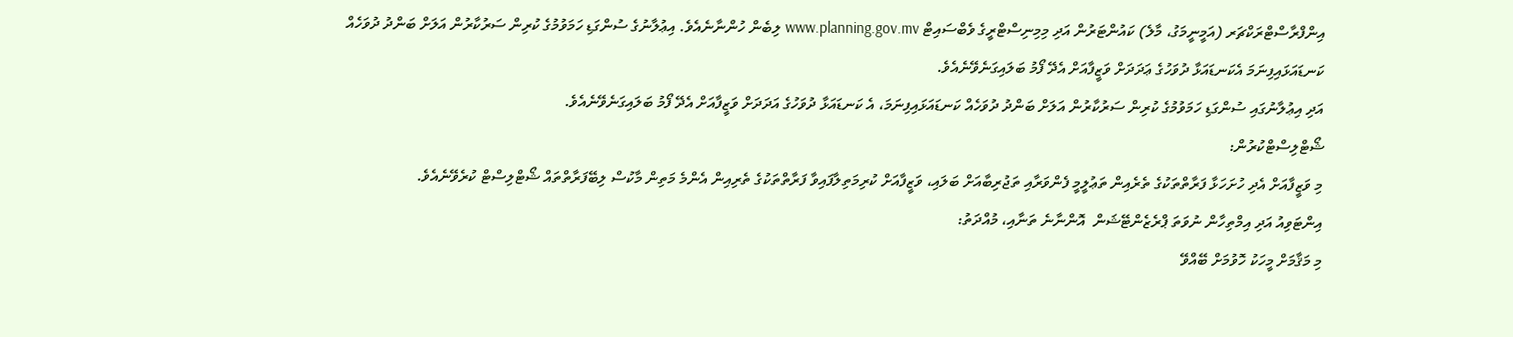އިންފްރާސްޓްރަކްޗަރ (އަމީނީމަގު، މާލެ) ކައުންޓަރުން އަދި މިމިނިސްޓްރީގެ ވެބްސައިޓް www.planning.gov.mv ލިބެން ހުންނާނެއެވެ. އިޢުލާނުގެ ސުންގަޑި ހަމަވުމުގެ ކުރިން ސަރުކާރުން އަލަށް ބަންދު ދުވަހެއް ކަނޑައަޅައިފިނަމަ އެކަނޑައަޅާ ދުވަހުގެ ޢަދަދަށް ވަޒީފާއަށް އެދޭ ފޯމު ބަލައިގަނެވޭނެއެވެ.
އަދި އިޢުލާނުގައި ސުންގަޑި ހަމަވުމުގެ ކުރިން ސަރުކާރުން އަލަށް ބަންދު ދުވަހެއް ކަނޑައަޅައިފިނަމަ، އެ ކަނޑައަޅާ ދުވަހުގެ އަދަދަށް ވަޒީފާއަށް އެދޭ ފޯމު ބަލައިގަނެވޭނެއެވެ.
ޝޯޓްލިސްޓްކުރުން:
މި ވަޒީފާއަށް އެދި ހުށަހަޅާ ފަރާތްތަކުގެ ތެރެއިން ތަޢުލީމީ ފެންވަރާއި ތަޖުރިބާއަށް ބަލައި، ވަޒީފާއަށް ކުރިމަތިލާފައިވާ ފަރާތްތަކުގެ ތެރިއިން އެންމެ މަތިން މާކުސް ލިބޭފަރާތްތައް ޝޯޓްލިސްޓް ކުރެވޭނެއެވެ.
އިންޓަވިއު އަދި އިމްތިހާން ނުވަތަ ޕްރެޒެންޓޭޝަން  އޮންނާނެ ތަނާއި، މުއްދަތު:
މި މަޤާމަށް މީހަކު ހޮވުމަށް ބޭއްވޭ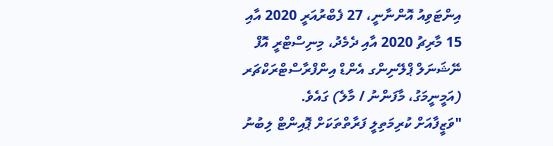އިންޓަވިއު އޮންނާނީ، 27 ފެބްރުއަރީ 2020 އާއި 15 މާރިޗު 2020 އާއި ދެމެދު، މިނިސްޓްރީ އޮފް ނޭޝަނަލް ޕްލޭނިންގ އެންޑް އިންފްރާސްޓްރަކްޗަރ (އަމީނީމަގު، މާފަންނު / މާލެ) ގައެވެ.
"ވަޒީފާއަށް ކުރިމަތިލީ ފަރާތްތަކަށް ޕޮއިންޓް ލިބުނު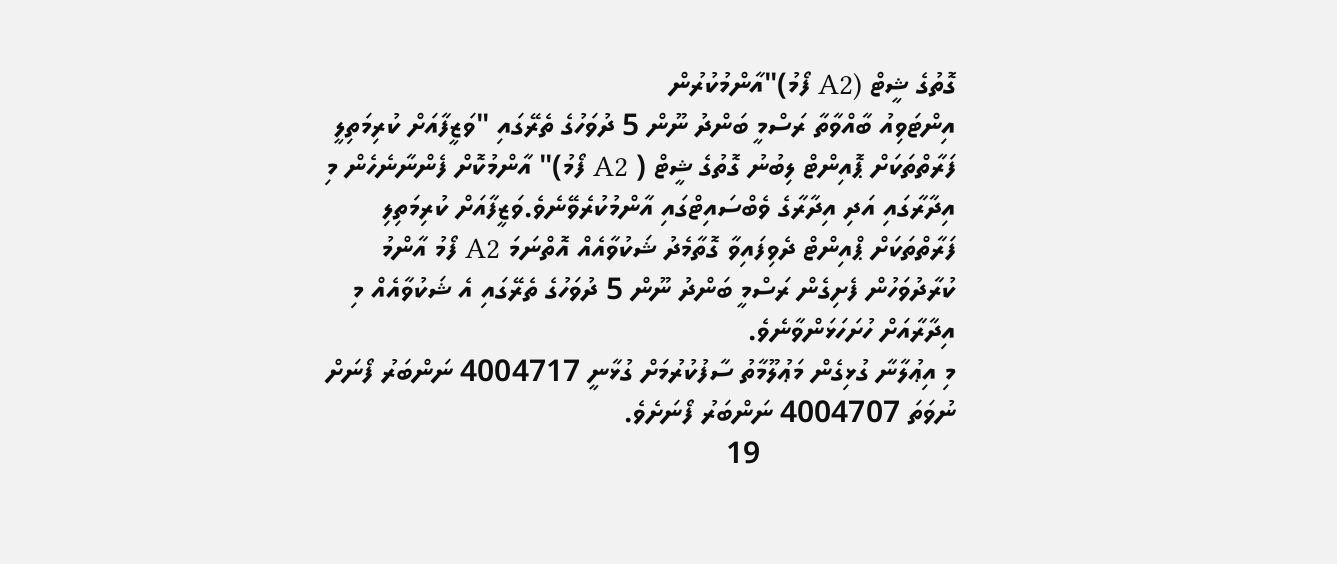ގޮތުގެ ޝީޓް (A2 ފޯމު)"އާންމުކުރުން
އިންޓަވިއު ބާއްވާތާ ރަސްމީ ބަންދު ނޫން 5 ދުވަހުގެ ތެރޭގައި "ވަޒީފާއަށް ކުރިމަތިލީ ފަރާތްތަކަށް ޕޮއިންޓް ލިބުނު ގޮތުގެ ޝީޓް ( A2 ފޯމު)" އާންމުކޮށް ފެންނާނެހެން މި އިދާރާގައި އަދި އިދާރާގެ ވެބްސައިޓްގައި އާންމުކުރެވޭނެވެ.ވަޒީފާއަށް ކުރިމަތިލި ފަރާތްތަކަށް ޕްއިންޓް ދެވިފައިވާ ގޮތާމެދު ޝަކުވާއެއް އޮތްނަމަ A2 ފޯމު އާންމު ކުރާދުވަހުން ފެށިގެން ރަސްމީ ބަންދު ނޫން 5 ދުވަހުގެ ތެރޭގައި އެ ޝަކުވާއެއް މި އިދާރާއަށް ހުށަހަޅަންވާނެވެ.
މި އިޢުލާނާ ގުޅިގެން މަޢުލޫމާތު ސާފުކުރުމަށް ގުޅާނީ 4004717 ނަންބަރު ފޯނަށް ނުވަތަ 4004707 ނަންބަރު ފޯނަށެވެ.
                         19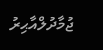ޖުމާދުލްއާޙިރު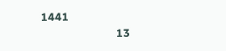1441
                         13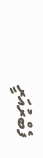ފެބްރުއަރީ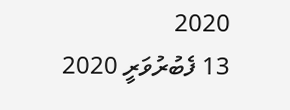2020
13 ފެބުރުވަރީ 2020